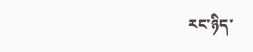རང་ཉིད་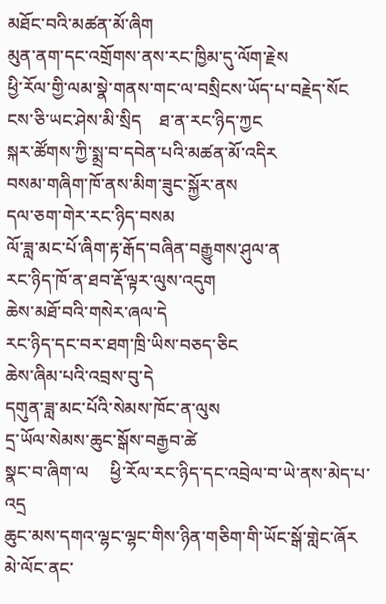མཐོང་བའི་མཚན་མོ་ཞིག
མུན་ནག་དང་འགྲོགས་ནས་རང་ཁྱིམ་དུ་ལོག་རྗེས
ཕྱི་རོལ་གྱི་ལམ་སྣེ་གནས་གང་ལ་བསྲིངས་ཡོད་པ་བརྗེད་སོང
ངས་ཅི་ཡང་ཤེས་མི་སྲིད    ཐ་ན་རང་ཉིད་ཀྱང
སྐར་ཚོགས་ཀྱི་སྨྲ་བ་དབེན་པའི་མཚན་མོ་འདིར
བསམ་གཞིག་ཁོ་ནས་མིག་ཟུང་སྐྱོར་ནས
དལ་ཅག་གེར་རང་ཉིད་བསམ
ལོ་ཟླ་མང་པོ་ཞིག་རྟ་རྒོད་བཞིན་བརྒྱུགས་ཤུལ་ན
རང་ཉིད་ཁོ་ན་ཐབ་རྡོ་ལྟར་ལུས་འདུག
ཆེས་མཐོ་བའི་གསེར་ཞལ་དེ
རང་ཉིད་དང་བར་ཐག་ཁྲི་ཡིས་བཅད་ཅིང
ཆེས་ཞིམ་པའི་འབྲས་བུ་དེ
དགུན་ཟླ་མང་པོའི་སེམས་ཁོང་ན་ལུས
དྲ་ཡོལ་སེམས་ཆུང་སྒོས་བརྒྱབ་ཚེ
སྣང་བ་ཞིག་ལ     ཕྱི་རོལ་རང་ཉིད་དང་འབྲེལ་བ་ཡེ་ནས་མེད་པ་འདྲ
ཆུང་མས་དགའ་ལྷང་ལྷང་གིས་ཉིན་གཅིག་གི་ཡོང་སྒོ་གླེང་ཞོར
མེ་ལོང་ནང་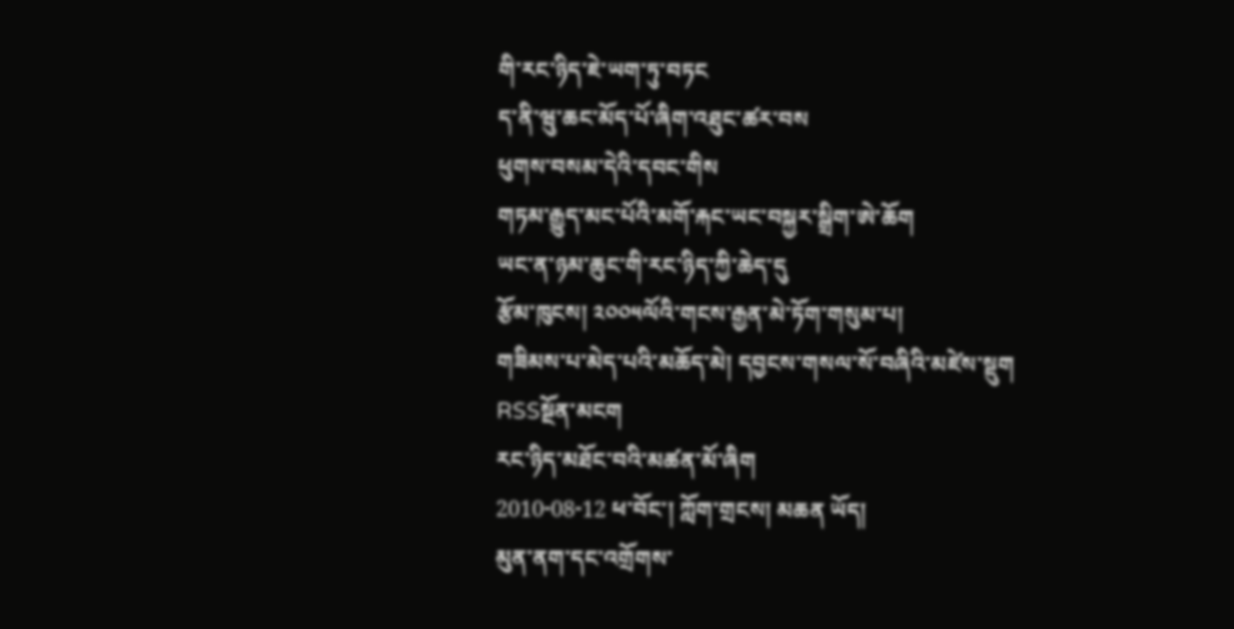གི་རང་ཉིད་ཇེ་ཡག་ཏུ་བཏང
ད་ནི་ཝུ་ཆང་མོད་པོ་ཞིག་འཐུང་ཚར་བས
ཕུགས་བསམ་དེའི་དབང་གིས
གཏམ་རྒྱུད་མང་པོའི་མགོ་རྐང་ཡང་བསྐྱར་སྒྲིག་ཨེ་ཆོག
ཡང་ན་ཉམ་ཆུང་གི་རང་ཉིད་ཀྱི་ཆེད་དུ
རྩོམ་ཁུངས། ༢༠༠༥ལོའི་གངས་རྒྱན་མེ་ཏོག་གསུམ་པ།
གཟིམས་པ་མེད་པའི་མཆོད་མེ། དབྱངས་གསལ་སོ་བཞིའི་མཛེས་སྡུག  RSSསྔོན་མངག
རང་ཉིད་མཐོང་བའི་མཚན་མོ་ཞིག
2010-08-12 ཕ་བོང་། ཀློག་གྲངས། མཆན ཡོད།
མུན་ནག་དང་འགྲོགས་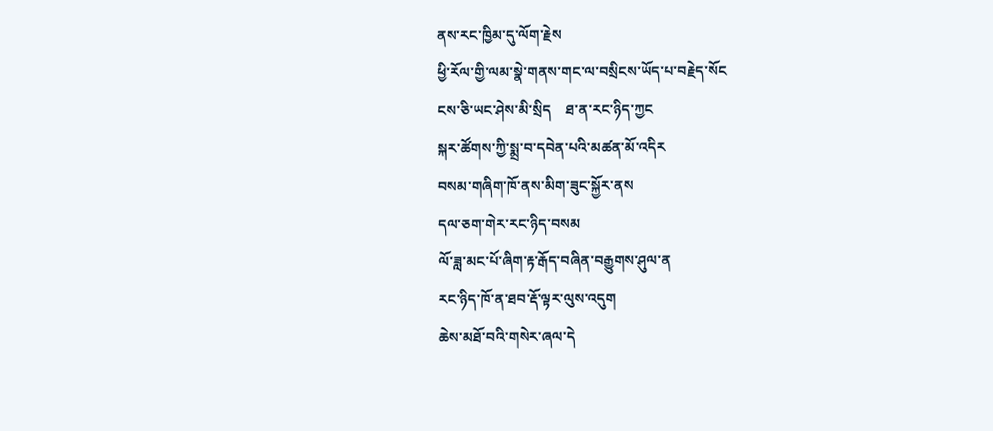ནས་རང་ཁྱིམ་དུ་ལོག་རྗེས
ཕྱི་རོལ་གྱི་ལམ་སྣེ་གནས་གང་ལ་བསྲིངས་ཡོད་པ་བརྗེད་སོང
ངས་ཅི་ཡང་ཤེས་མི་སྲིད    ཐ་ན་རང་ཉིད་ཀྱང
སྐར་ཚོགས་ཀྱི་སྨྲ་བ་དབེན་པའི་མཚན་མོ་འདིར
བསམ་གཞིག་ཁོ་ནས་མིག་ཟུང་སྐྱོར་ནས
དལ་ཅག་གེར་རང་ཉིད་བསམ
ལོ་ཟླ་མང་པོ་ཞིག་རྟ་རྒོད་བཞིན་བརྒྱུགས་ཤུལ་ན
རང་ཉིད་ཁོ་ན་ཐབ་རྡོ་ལྟར་ལུས་འདུག
ཆེས་མཐོ་བའི་གསེར་ཞལ་དེ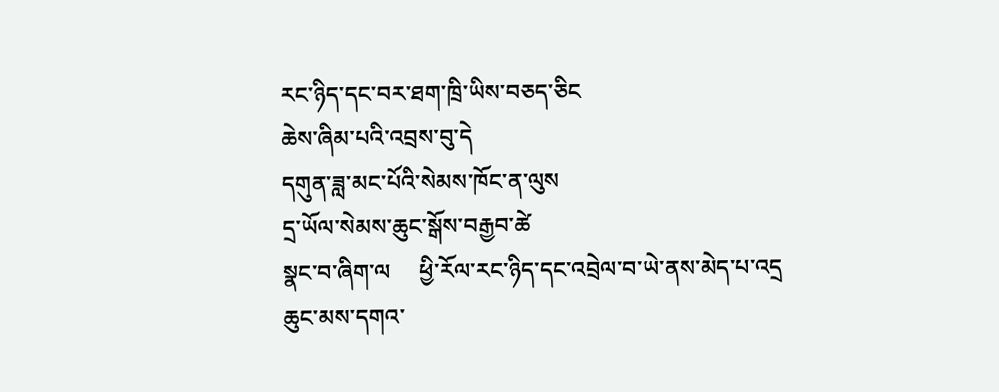རང་ཉིད་དང་བར་ཐག་ཁྲི་ཡིས་བཅད་ཅིང
ཆེས་ཞིམ་པའི་འབྲས་བུ་དེ
དགུན་ཟླ་མང་པོའི་སེམས་ཁོང་ན་ལུས
དྲ་ཡོལ་སེམས་ཆུང་སྒོས་བརྒྱབ་ཚེ
སྣང་བ་ཞིག་ལ     ཕྱི་རོལ་རང་ཉིད་དང་འབྲེལ་བ་ཡེ་ནས་མེད་པ་འདྲ
ཆུང་མས་དགའ་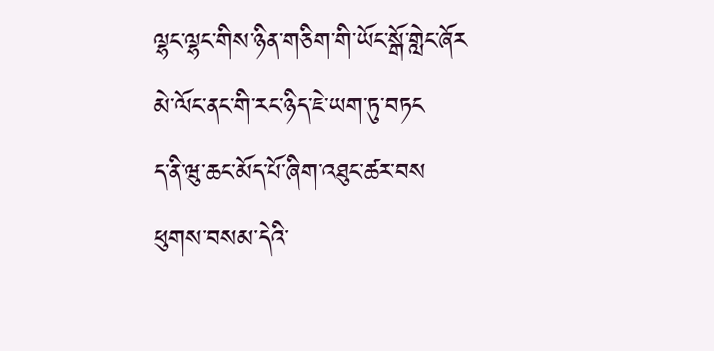ལྷང་ལྷང་གིས་ཉིན་གཅིག་གི་ཡོང་སྒོ་གླེང་ཞོར
མེ་ལོང་ནང་གི་རང་ཉིད་ཇེ་ཡག་ཏུ་བཏང
ད་ནི་ཝུ་ཆང་མོད་པོ་ཞིག་འཐུང་ཚར་བས
ཕུགས་བསམ་དེའི་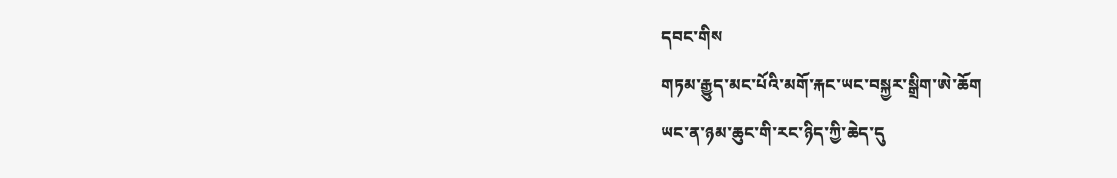དབང་གིས
གཏམ་རྒྱུད་མང་པོའི་མགོ་རྐང་ཡང་བསྐྱར་སྒྲིག་ཨེ་ཆོག
ཡང་ན་ཉམ་ཆུང་གི་རང་ཉིད་ཀྱི་ཆེད་དུ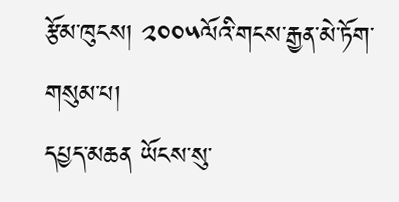རྩོམ་ཁུངས། ༢༠༠༥ལོའི་གངས་རྒྱན་མེ་ཏོག་གསུམ་པ།
དཔྱད་མཆན ཡོངས་སུ་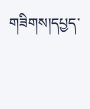གཟིགས།དཔྱད་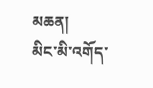མཆན།
མིང་མི་འགོད་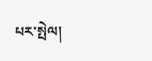པར་སྤེལ།